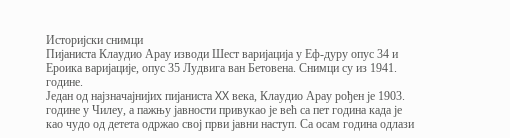Историјски снимци
Пијаниста Клаудио Арау изводи Шест варијација у Еф-дуру опус 34 и Ероика варијације, опус 35 Лудвига ван Бетовена. Снимци су из 1941. године.
Један од најзначајнијих пијаниста XX века, Клаудио Арау рођен је 1903. године у Чилеу, а пажњу јавности привукао је већ са пет година када је као чудо од детета одржао свој први јавни наступ. Са осам година одлази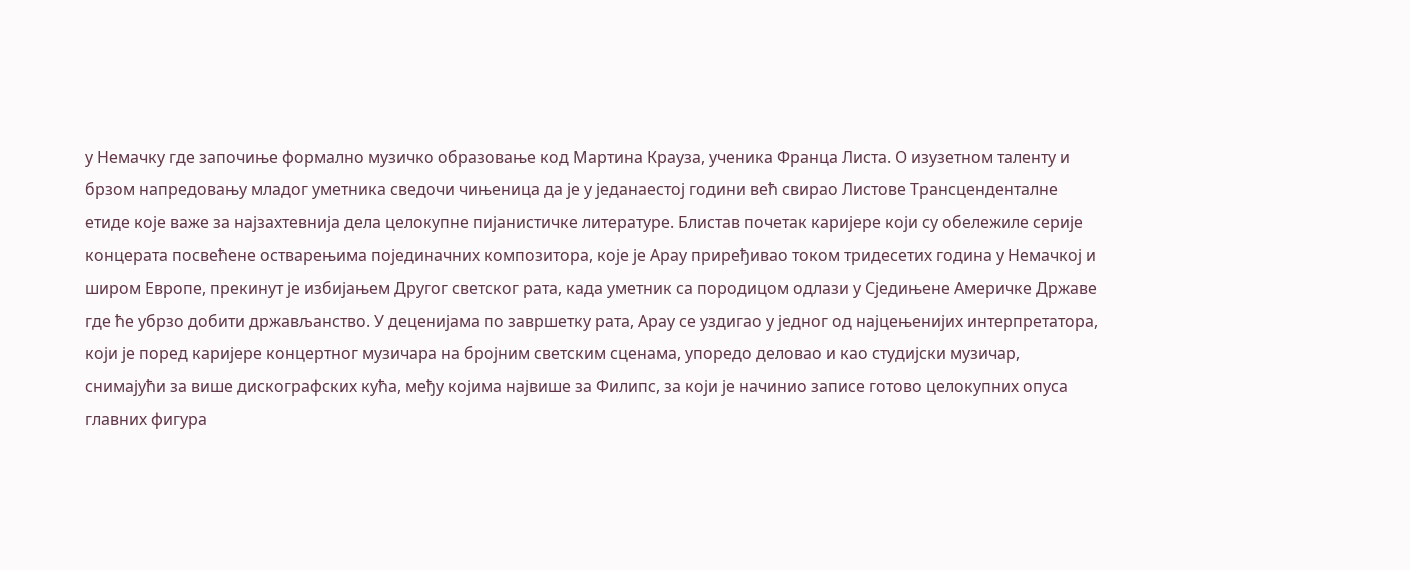у Немачку где започиње формално музичко образовање код Мартина Крауза, ученика Франца Листа. О изузетном таленту и брзом напредовању младог уметника сведочи чињеница да је у једанаестој години већ свирао Листове Трансценденталне етиде које важе за најзахтевнија дела целокупне пијанистичке литературе. Блистав почетак каријере који су обележиле серије концерата посвећене остварењима појединачних композитора, које је Арау приређивао током тридесетих година у Немачкој и широм Европе, прекинут је избијањем Другог светског рата, када уметник са породицом одлази у Сједињене Америчке Државе где ће убрзо добити држављанство. У деценијама по завршетку рата, Арау се уздигао у једног од најцењенијих интерпретатора, који је поред каријере концертног музичара на бројним светским сценама, упоредо деловао и као студијски музичар, снимајући за више дискографских кућа, међу којима највише за Филипс, за који је начинио записе готово целокупних опуса главних фигура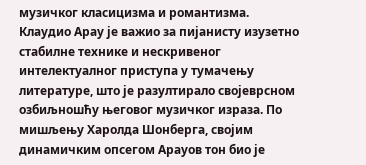музичког класицизма и романтизма.
Клаудио Арау је важио за пијанисту изузетно стабилне технике и нескривеног интелектуалног приступа у тумачењу литературе, што је разултирало својеврсном озбиљношћу његовог музичког израза. По мишљењу Харолда Шонберга, својим динамичким опсегом Арауов тон био је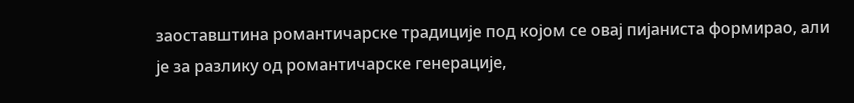заоставштина романтичарске традиције под којом се овај пијаниста формирао, али је за разлику од романтичарске генерације,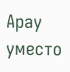Арау уместо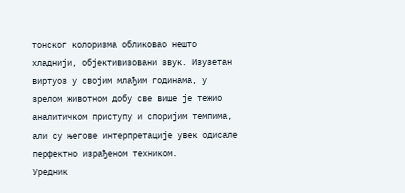тонског колоризма обликовао нешто хладнији, објективизовани звук. Изузетан виртуоз у својим млађим годинама, у зрелом животном добу све више је тежио аналитичком приступу и споријим темпима, али су његове интерпретације увек одисале перфектно израђеном техником.
Уредник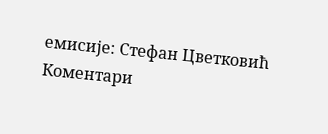емисије: Стефан Цветковић
Коментари